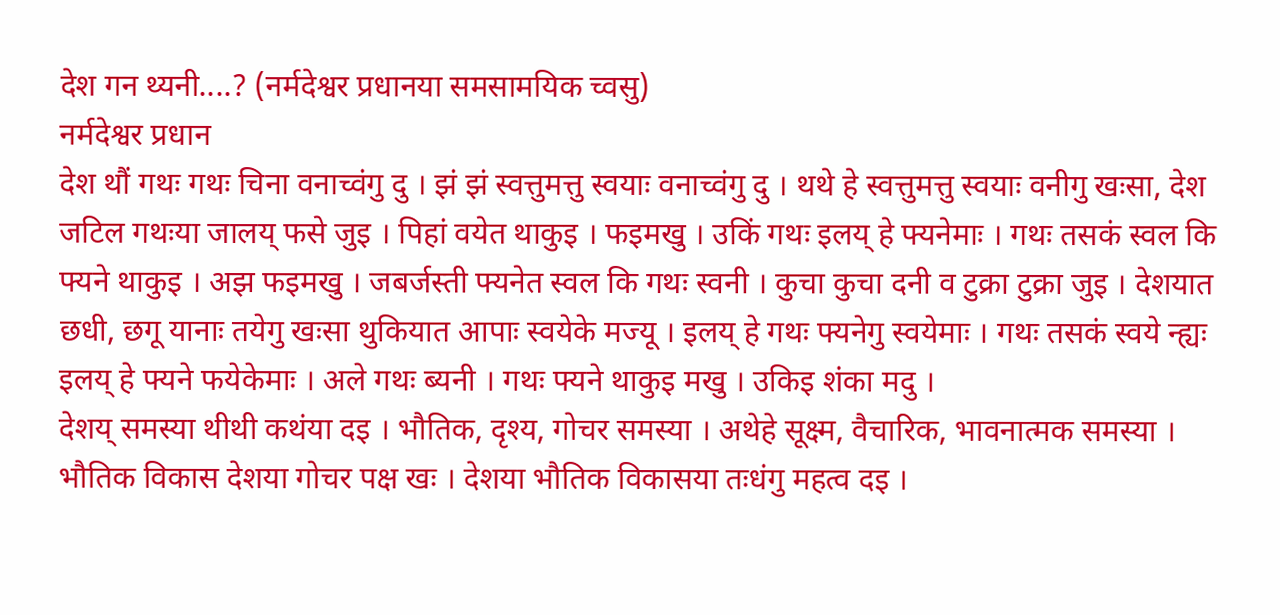देश गन थ्यनी....? (नर्मदेश्वर प्रधानया समसामयिक च्वसु)
नर्मदेश्वर प्रधान
देश थौं गथः गथः चिना वनाच्वंगु दु । झं झं स्वत्तुमत्तु स्वयाः वनाच्वंगु दु । थथे हे स्वत्तुमत्तु स्वयाः वनीगु खःसा, देश जटिल गथःया जालय् फसे जुइ । पिहां वयेत थाकुइ । फइमखु । उकिं गथः इलय् हे फ्यनेमाः । गथः तसकं स्वल कि फ्यने थाकुइ । अझ फइमखु । जबर्जस्ती फ्यनेत स्वल कि गथः स्वनी । कुचा कुचा दनी व टुक्रा टुक्रा जुइ । देशयात छधी, छगू यानाः तयेगु खःसा थुकियात आपाः स्वयेके मज्यू । इलय् हे गथः फ्यनेगु स्वयेमाः । गथः तसकं स्वये न्ह्यः इलय् हे फ्यने फयेकेमाः । अले गथः ब्यनी । गथः फ्यने थाकुइ मखु । उकिइ शंका मदु ।
देशय् समस्या थीथी कथंया दइ । भौतिक, दृश्य, गोचर समस्या । अथेहे सूक्ष्म, वैचारिक, भावनात्मक समस्या । भौतिक विकास देशया गोचर पक्ष खः । देशया भौतिक विकासया तःधंगु महत्व दइ ।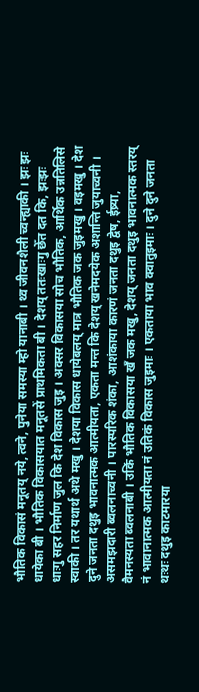भौतिक विकासं मनूतय् नये, त्वने, पुनेया समस्या म्हो यानाबी । थ्व जीवनशैली च्वन्ह्याकी । झः झः धायेका बी । भौतिक विकासयात मनूतसें प्राथमिकता बी । देशय् ततःखाःगु छेँत दत कि, झःझः धाःगु सहर निर्माण जुल कि देश विकास जुइ । अक्सर विकासया सोच भौतिक, आर्थिक उन्नतिलिसे स्वाकी । तर यथार्थ अथे मखु । देशया विकास धायेबलय् मात्र भौतिक जक जुइमखु । वइमखु । देश दुने जनता दथुइ भावनात्मक आत्मीयता, एकता मन्त कि देशय् खनेमदयेक अशान्ति जुयाच्वनी । असमझदारी ब्वलनाच्वनी । पारस्परिक शंका, आशंकाया कारणं जनता दथुइ द्वेष, ईष्र्या, वैमनस्यता ब्वलनाबी । उकिं भौतिक विकासया खँ जक मखु, देशय् जनता दथुइ भावनात्मक स्तरय् नं भावानात्मक आत्मीयता नं उतिकं विकास जुइमाः । एकताया भाव क्वातुइमाः । दुने दुने जनता थःथः दथुइ काटमारया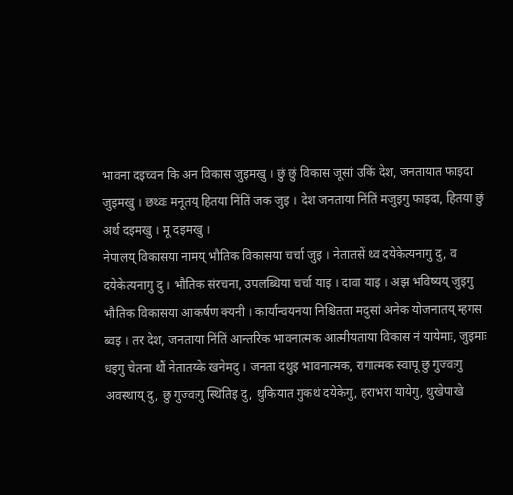भावना दइच्वन कि अन विकास जुइमखु । छुं छुं विकास जूसां उकिं देश, जनतायात फाइदा जुइमखु । छथ्वः मनूतय् हितया निंतिं जक जुइ । देश जनताया निंतिं मजुइगु फाइदा, हितया छुं अर्थ दइमखु । मू दइमखु ।
नेपालय् विकासया नामय् भौतिक विकासया चर्चा जुइ । नेतातसें थ्व दयेकेत्यनागु दु, व दयेकेत्यनागु दु । भौतिक संरचना, उपलब्धिया चर्चा याइ । दावा याइ । अझ भविष्यय् जुइगु भौतिक विकासया आकर्षण क्यनी । कार्यान्वयनया निश्चितता मदुसां अनेक योजनातय् म्हगस ब्वइ । तर देश, जनताया निंतिं आन्तरिक भावनात्मक आत्मीयताया विकास नं यायेमाः, जुइमाः धइगु चेतना थौं नेतातय्के खनेमदु । जनता दथुइ भावनात्मक, रागात्मक स्वापू छु गुज्वःगु अवस्थाय् दु, छु गुज्वःगु स्थितिइ दु, थुकियात गुकथं दयेकेगु, हराभरा यायेगु, थुखेपाखे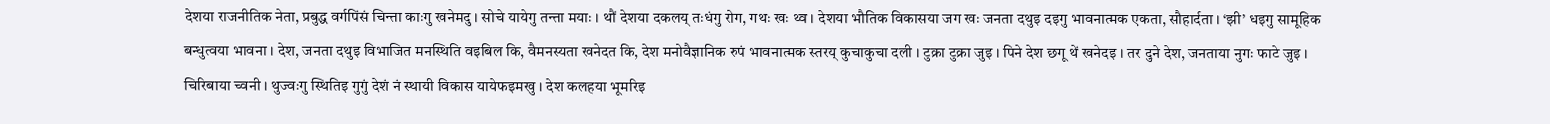देशया राजनीतिक नेता, प्रबुद्ध वर्गपिंसं चिन्ता काःगु खनेमदु । सोचे यायेगु तन्ता मयाः । थौं देशया दकलय् तःधंगु रोग, गथः खः थ्व । देशया भौतिक विकासया जग खः जनता दथुइ दइगु भावनात्मक एकता, सौहार्दता । ‘झी’ धइगु सामूहिक बन्धुत्वया भावना । देश, जनता दथुइ विभाजित मनस्थिति वइबिल कि, वैमनस्यता खनेदत कि, देश मनोवैज्ञानिक रुपं भावनात्मक स्तरय् कुचाकुचा दली । टुक्रा टुक्रा जुइ । पिने देश छगू थें खनेदइ । तर दुने देश, जनताया नुगः फाटे जुइ । चिरिबाया च्वनी । थुज्वःगु स्थितिइ गुगुं देशं नं स्थायी विकास यायेफइमखु । देश कलहया भूमरिइ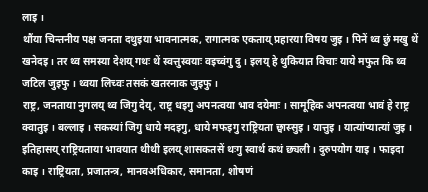लाइ ।
थौंया चिन्तनीय पक्ष जनता दथुइया भावनात्मक, रागात्मक एकताय् प्रहारया विषय जुइ । पिनें थ्व छुं मखु थें खनेदइ । तर थ्व समस्या देशय् गथः थें स्वत्तुस्वयाः वइच्वंगु दु । इलय् हे थुकियात विचाः याये मफुत कि थ्व जटिल जुइफु । थ्वया लिच्वः तसकं खतरनाक जुइफु ।
राष्ट्र, जनताया नुगलय् थ्व जिगु देय्, राष्ट्र धइगु अपनत्वया भाव दयेमाः । सामूहिक अपनत्वया भावं हे राष्ट्र क्वातुइ । बल्लाइ । सकस्यां जिगु धाये मदइगु, धाये मफइगु राष्ट्रियता छ्वास्सुइ । यात्तुइ । यात्यांप्यात्यां जुइ ।
इतिहासय् राष्ट्रियताया भावयात थीथी इलय् शासकतसें थःगु स्वार्थ कथं छ्यली । दुरुपयोग याइ । फाइदा काइ । राष्ट्रियता, प्रजातन्त्र, मानवअधिकार, समानता, शोषणं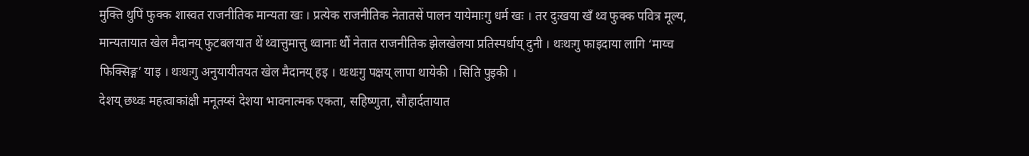मुक्ति थुपिं फुक्क शास्वत राजनीतिक मान्यता खः । प्रत्येक राजनीतिक नेतातसें पालन यायेमाःगु धर्म खः । तर दुःखया खँ थ्व फुक्क पवित्र मूल्य, मान्यतायात खेल मैदानय् फुटबलयात थें थ्वात्तुमात्तु थ्वानाः थौं नेतात राजनीतिक झेलखेलया प्रतिस्पर्धाय् दुनी । थःथःगु फाइदाया लागि ‘माय्च फिक्सिङ्ग’ याइ । थःथःगु अनुयायीतयत खेल मैदानय् हइ । थःथःगु पक्षय् लापा थायेकी । सिति पुइकी ।
देशय् छथ्वः महत्वाकांक्षी मनूतय्सं देशया भावनात्मक एकता, सहिष्णुता, सौहार्दतायात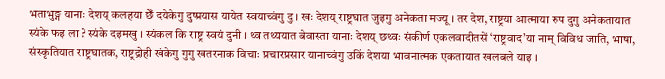भताभुङ्ग यानाः देशय् कलहया छेँ दयेकेगु दुष्प्रयास यायेत स्वयाच्वंगु दु । खः देशय् राष्ट्रघात जुइगु अनेकता मज्यू । तर देश, राष्ट्रया आत्माया रुप दुगु अनेकतायात स्यंके फइ ला ? स्यंके दइमखु । स्यंकल कि राष्ट्र स्वयं दुनी । थ्व तथ्ययात बेवास्ता यानाः देशय् छथ्वः संकीर्ण एकलवादीतसें ‘राष्ट्रवाद’या नाम् विविध जाति, भाषा, संस्कृतियात राष्ट्रघातक, राष्ट्रद्रोही खंकेगु गुगु खतरनाक विचाः प्रचारप्रसार यानाच्वंगु उकिं देशया भावनात्मक एकतायात खलबले याइ ।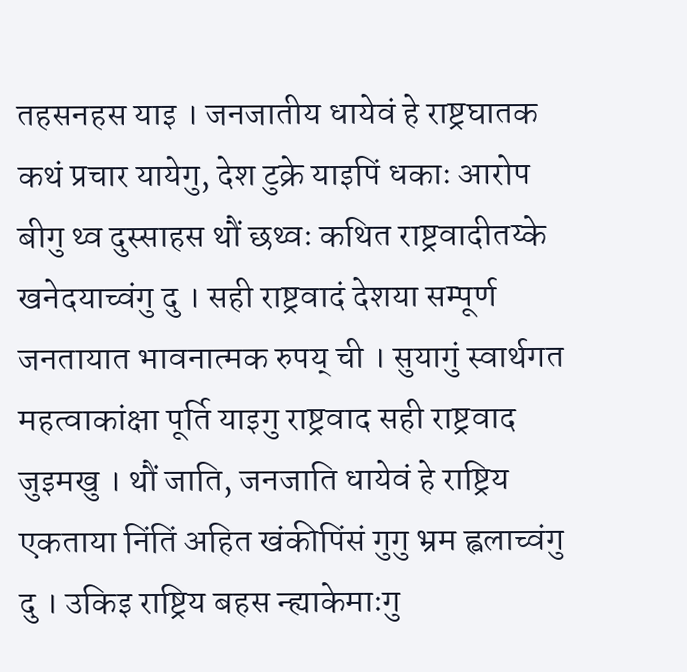तहसनहस याइ । जनजातीय धायेवं हे राष्ट्रघातक कथं प्रचार यायेगु, देश टुक्रे याइपिं धकाः आरोप बीगु थ्व दुस्साहस थौं छथ्वः कथित राष्ट्रवादीतय्के खनेदयाच्वंगु दु । सही राष्ट्रवादं देशया सम्पूर्ण जनतायात भावनात्मक रुपय् ची । सुयागुं स्वार्थगत महत्वाकांक्षा पूर्ति याइगु राष्ट्रवाद सही राष्ट्रवाद जुइमखु । थौं जाति, जनजाति धायेवं हे राष्ट्रिय एकताया निंतिं अहित खंकीपिंसं गुगु भ्रम ह्वलाच्वंगु दु । उकिइ राष्ट्रिय बहस न्ह्याकेमाःगु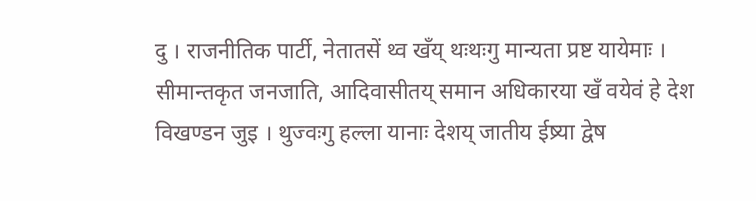दु । राजनीतिक पार्टी, नेतातसें थ्व खँय् थःथःगु मान्यता प्रष्ट यायेमाः । सीमान्तकृत जनजाति, आदिवासीतय् समान अधिकारया खँ वयेवं हे देश विखण्डन जुइ । थुज्वःगु हल्ला यानाः देशय् जातीय ईष्र्या द्वेष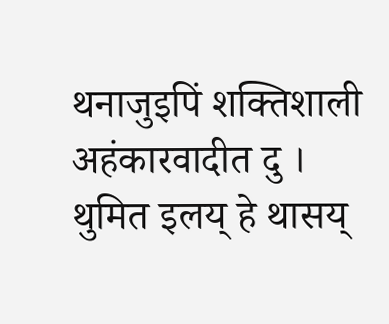थनाजुइपिं शक्तिशाली अहंकारवादीत दु । थुमित इलय् हे थासय्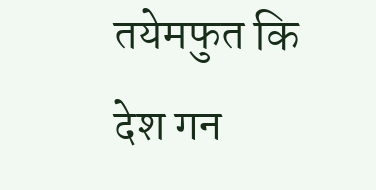तयेमफुत कि देश गन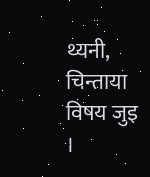थ्यनी, चिन्ताया विषय जुइ ।